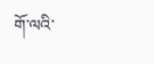གོ་ལའི་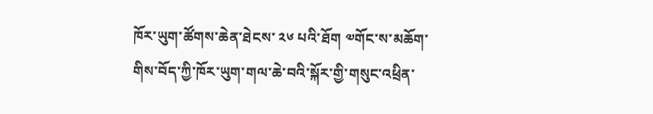ཁོར་ཡུག་ཚོགས་ཆེན་ཐེངས་ ༢༦ པའི་ཐོག ༧གོང་ས་མཆོག་གིས་བོད་ཀྱི་ཁོར་ཡུག་གལ་ཆེ་བའི་སྐོར་གྱི་གསུང་འཕྲིན་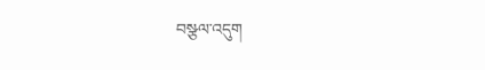བསྩལ་འདུག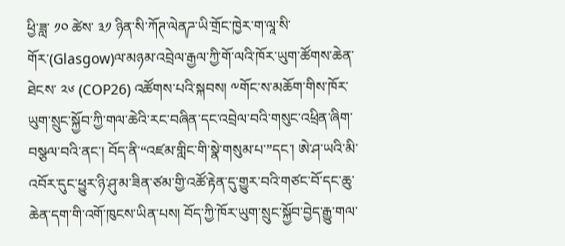ཕྱི་ཟླ་ ༡༠ ཚེས་ ༣༡ ཉིན་སི་ཀོཊ་ལེནཌ་ཡི་གྲོང་ཁྱེར་ག་ལཱ་སི་གོར་(Glasgow)ལ་མཉམ་འབྲེལ་རྒྱལ་ཀྱི་གོ་ལའི་ཁོར་ཡུག་ཚོགས་ཆེན་ཐེངས་ ༢༦ (COP26) འཚོགས་པའི་སྐབས། ༸གོང་ས་མཆོག་གིས་ཁོར་ཡུག་སྲུང་སྐྱོབ་ཀྱི་གལ་ཆེའི་རང་བཞིན་དང་འབྲེལ་བའི་གསུང་འཕྲིན་ཞིག་བསྩལ་བའི་ནང་། བོད་ནི་“འཛམ་གླིང་གི་སྣེ་གསུམ་པ་”དང་། ཨེ་ཤ་ཡའི་མི་འབོར་དུང་ཕྱུར་ཉི་ཤུ་མ་ཟིན་ཙམ་གྱི་འཚོ་རྟེན་དུ་གྱུར་བའི་གཙང་བོ་དང་ཆུ་ཆེན་དག་གི་འགོ་ཁུངས་ཡིན་པས། བོད་ཀྱི་ཁོར་ཡུག་སྲུང་སྐྱོབ་བྱེད་རྒྱུ་གལ་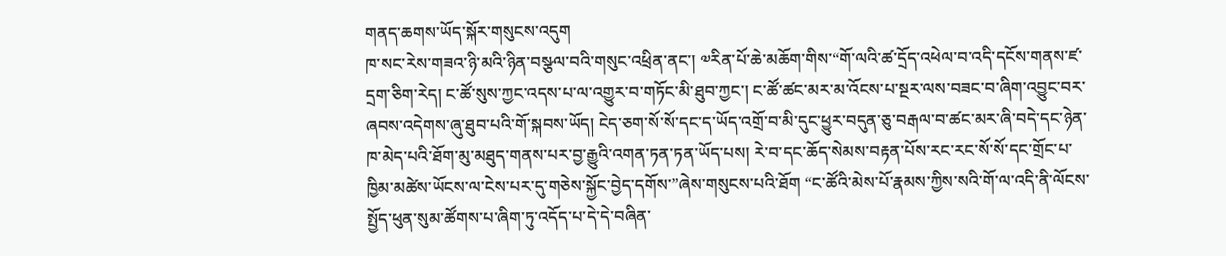གནད་ཆགས་ཡོད་སྐོར་གསུངས་འདུག
ཁ་སང་རེས་གཟའ་ཉི་མའི་ཉིན་བསྩལ་བའི་གསུང་འཕྲིན་ནང་། ༧རིན་པོ་ཆེ་མཆོག་གིས་“གོ་ལའི་ཚ་དྲོད་འཕེལ་བ་འདི་དངོས་གནས་ཛ་དྲག་ཅིག་རེད། ང་ཚོ་སུས་ཀྱང་འདས་པ་ལ་འགྱུར་བ་གཏོང་མི་ཐུབ་ཀྱང་། ང་ཚོ་ཚང་མར་མ་འོངས་པ་སྔར་ལས་བཟང་བ་ཞིག་འབྱུང་བར་ཞབས་འདེགས་ཞུ་ཐུབ་པའི་གོ་སྐབས་ཡོད། ངེད་ཅག་སོ་སོ་དང་ད་ཡོད་འགྲོ་བ་མི་དུང་ཕྱུར་བདུན་ཅུ་བརྒལ་བ་ཚང་མར་ཞི་བདེ་དང་ཉེན་ཁ་མེད་པའི་ཐོག་མུ་མཐུད་གནས་པར་བྱ་རྒྱུའི་འགན་ཏན་ཏན་ཡོད་པས། རེ་བ་དང་ཆོད་སེམས་བརྟན་པོས་རང་རང་སོ་སོ་དང་གྲོང་པ་ཁྱིམ་མཚེས་ཡོངས་ལ་ངེས་པར་དུ་གཅེས་སྐྱོང་བྱེད་དགོས་”ཞེས་གསུངས་པའི་ཐོག “ང་ཚོའི་མེས་པོ་རྣམས་ཀྱིས་སའི་གོ་ལ་འདི་ནི་ལོངས་སྤྱོད་ཕུན་སུམ་ཚོགས་པ་ཞིག་ཏུ་འདོད་པ་དེ་དེ་བཞིན་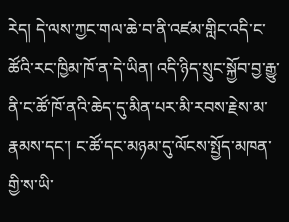རེད། དེ་ལས་ཀྱང་གལ་ཆེ་བ་ནི་འཛམ་གླིང་འདི་ང་ཚོའི་རང་ཁྱིམ་ཁོ་ན་དེ་ཡིན། འདི་ཉིད་སྲུང་སྐྱོབ་བྱ་རྒྱུ་ནི་ང་ཚོ་ཁོ་ནའི་ཆེད་དུ་མིན་པར་མི་རབས་རྗེས་མ་རྣམས་དང་། ང་ཚོ་དང་མཉམ་དུ་ལོངས་སྤྱོད་མཁན་གྱི་ས་ཡི་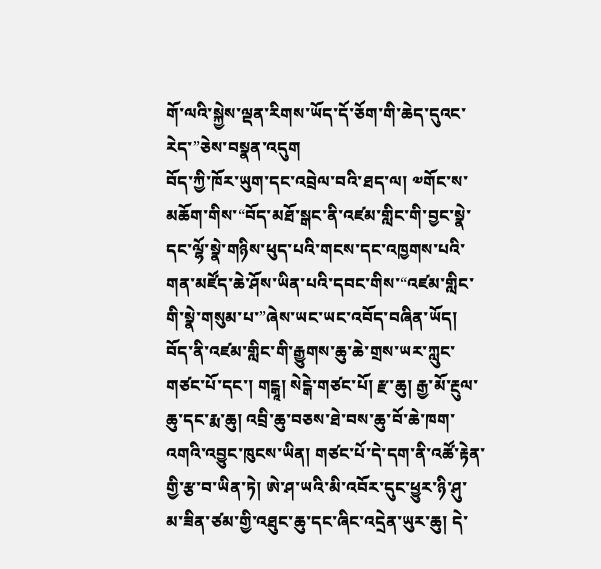གོ་ལའི་སྐྱེས་ལྡན་རིགས་ཡོད་དོ་ཅོག་གི་ཆེད་དུའང་རེད་”ཅེས་བསྣན་འདུག
བོད་ཀྱི་ཁོར་ཡུག་དང་འབྲེལ་བའི་ཐད་ལ། ༧གོང་ས་མཆོག་གིས་“བོད་མཐོ་སྒང་ནི་འཛམ་གླིང་གི་བྱང་སྣེ་དང་ལྷོ་སྣེ་གཉིས་ཕུད་པའི་གངས་དང་འཁྱགས་པའི་གན་མཛོད་ཆེ་ཤོས་ཡིན་པའི་དབང་གིས་“འཛམ་གླིང་གི་སྣེ་གསུམ་པ་”ཞེས་ཡང་ཡང་འབོད་བཞིན་ཡོད། བོད་ནི་འཛམ་གླིང་གི་རྒྱུགས་ཆུ་ཆེ་གྲས་ཡར་ཀླུང་གཙང་པོ་དང་། གངྒཱ། སེངྒེ་གཙང་པོ། རྫ་ཆུ། རྒྱ་མོ་རྔུལ་ཆུ་དང་རྨ་ཆུ། འབྲི་ཆུ་བཅས་ཐེ་བས་ཆུ་བོ་ཆེ་ཁག་འགའི་འབྱུང་ཁུངས་ཡིན། གཙང་པོ་དེ་དག་ནི་འཚོ་རྟེན་གྱི་རྩ་བ་ཡིན་ཏེ། ཨེ་ཤ་ཡའི་མི་འབོར་དུང་ཕྱུར་ཉི་ཤུ་མ་ཟིན་ཙམ་གྱི་འཐུང་ཆུ་དང་ཞིང་འདྲེན་ཡུར་ཆུ། དེ་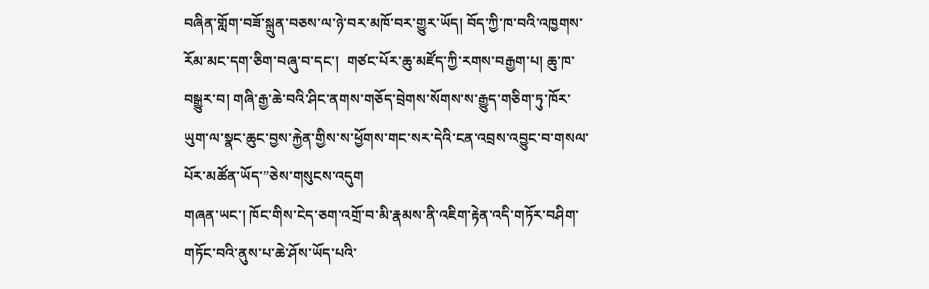བཞིན་གློག་བཟོ་སྐྲུན་བཅས་ལ་ཉེ་བར་མཁོ་བར་གྱུར་ཡོད། བོད་ཀྱི་ཁ་བའི་འཁྱགས་རོམ་མང་དག་ཅིག་བཞུ་བ་དང་།  གཙང་པོར་ཆུ་མཛོད་ཀྱི་རགས་བརྒྱག་པ། ཆུ་ཁ་བསྒྱུར་བ། གཞི་རྒྱ་ཆེ་བའི་ཤིང་ནགས་གཅོད་བྲེགས་སོགས་ས་རྒྱུད་གཅིག་ཏུ་ཁོར་ཡུག་ལ་སྣང་ཆུང་བྱས་རྐྱེན་གྱིས་ས་ཕྱོགས་གང་སར་དེའི་ངན་འབྲས་འབྱུང་བ་གསལ་པོར་མཚོན་ཡོད་”ཅེས་གསུངས་འདུག
གཞན་ཡང་། ཁོང་གིས་ངེད་ཅག་འགྲོ་བ་མི་རྣམས་ནི་འཇིག་རྟེན་འདི་གཏོར་བཤིག་གཏོང་བའི་ནུས་པ་ཆེ་ཤོས་ཡོད་པའི་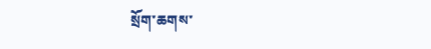སྲོག་ཆགས་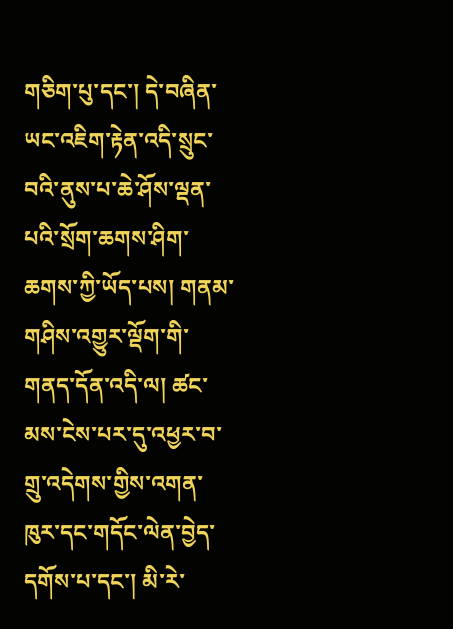གཅིག་པུ་དང་། དེ་བཞིན་ཡང་འཇིག་རྟེན་འདི་སྲུང་བའི་ནུས་པ་ཆེ་ཤོས་ལྡན་པའི་སྲོག་ཆགས་ཤིག་ཆགས་ཀྱི་ཡོད་པས། གནམ་གཤིས་འགྱུར་ལྡོག་གི་གནད་དོན་འདི་ལ། ཚང་མས་ངེས་པར་དུ་འཕྱར་བ་གྲུ་འདེགས་གྱིས་འགན་ཁུར་དང་གདོང་ལེན་བྱེད་དགོས་པ་དང་། མི་རེ་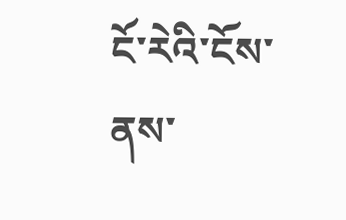ངོ་རེའི་ངོས་ནས་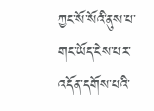ཀྱང་སོ་སོའི་ནུས་པ་གང་ཡོད་ངེས་པར་འདོན་དགོས་པའི་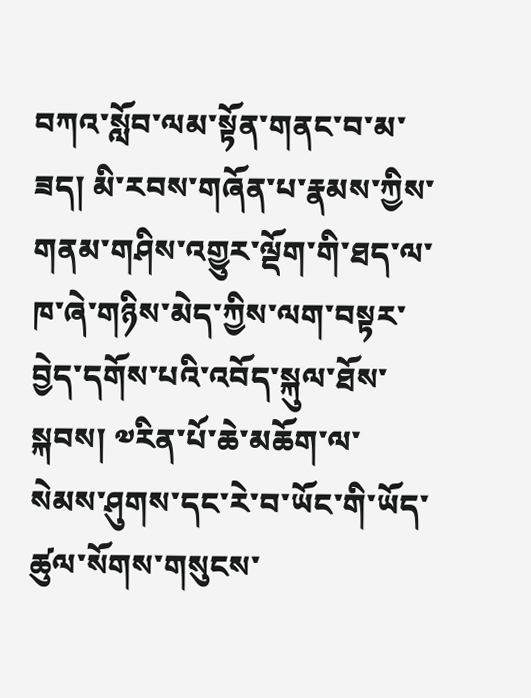བཀའ་སློབ་ལམ་སྟོན་གནང་བ་མ་ཟད། མི་རབས་གཞོན་པ་རྣམས་ཀྱིས་གནམ་གཤིས་འགྱུར་ལྡོག་གི་ཐད་ལ་ཁ་ཞེ་གཉིས་མེད་ཀྱིས་ལག་བསྟར་བྱེད་དགོས་པའི་འབོད་སྐུལ་ཐོས་སྐབས། ༧རིན་པོ་ཆེ་མཆོག་ལ་སེམས་ཤུགས་དང་རེ་བ་ཡོང་གི་ཡོད་ཚུལ་སོགས་གསུངས་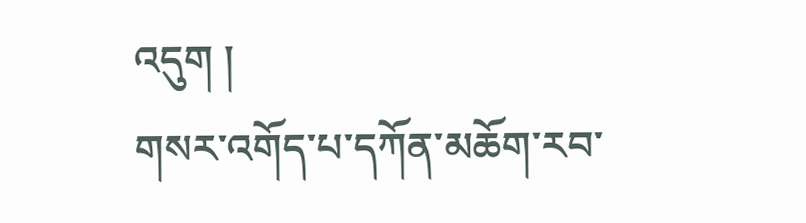འདུག །
གསར་འགོད་པ་དཀོན་མཆོག་རབ་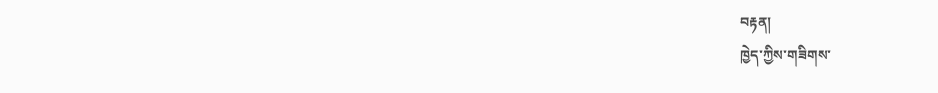བརྟན།
ཁྱེད་ཀྱིས་གཟིགས་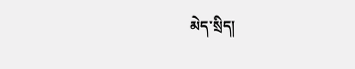མེད་སྲིད།